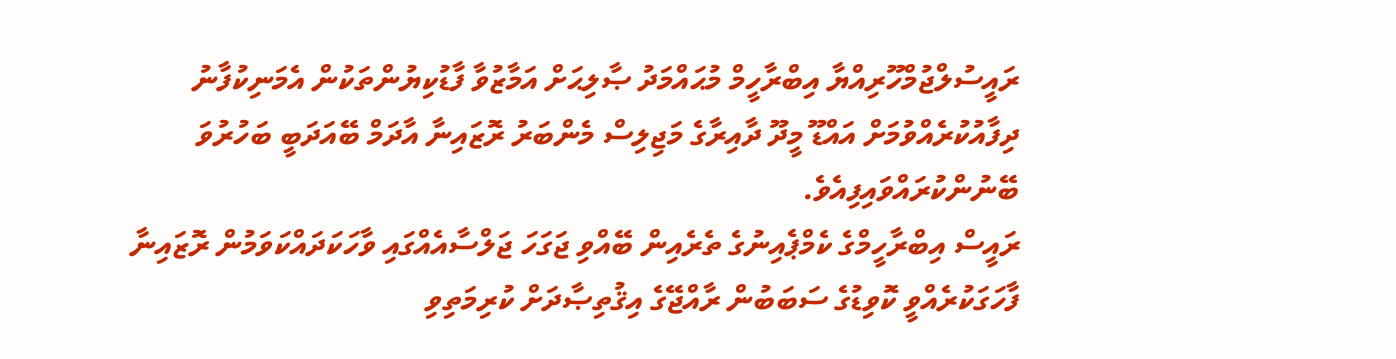ރައީސުލްޖުމްހޫރިއްޔާ އިބްރާހީމް މުޙައްމަދު ޞާލިޙަށް އަމާޒުވާ ފާޑުކިޔުންތަކުން އެމަނިކުފާނު ދިފާއުކުރެއްވުމަށް އައްޑޫ މީދޫ ދާއިރާގެ މަޖިލިސް މެންބަރު ރޮޒައިނާ އާދަމް ބޭއަދަބީ ބަހުރުވަ ބޭނުންކުރައްވައިފިއެވެ.
ރައީސް އިބްރާހީމްގެ ކެމްޕެއިނުގެ ތެރެއިން ބޭއްވި ޖަގަހަ ޖަލްސާއެއްގައި ވާހަކަދައްކަވަމުން ރޮޒައިނާ ފާހަގަކުރެއްވީ ކޮވިޑުގެ ސަބަބުން ރާއްޖޭގެ އިޤުތިޞާދަށް ކުރިމަތިވި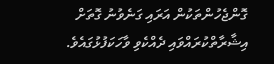ގޮންޖެހުންތަކުން އަރައި ގަނެވުނު ގޮތަށް އިޝާރާތްކުރައްވައި ދެއްކެވި ވާހަކަފުޅުގައެވެ.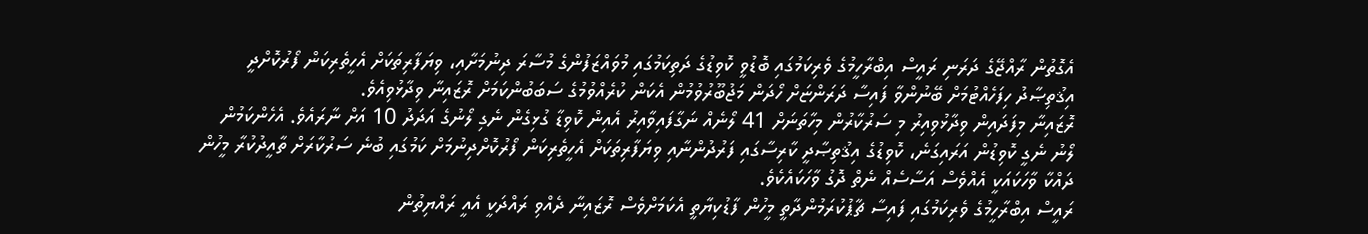އެގޮތުން ރާއްޖޭގެ ދަރަނި ރައީސް އިބްރާހީމުގެ ވެރިކަމުގައި ބޮޑުވީ ކޮވިޑުގެ ދަތިކަމުގައި މުވައްޒަފުންގެ މުސާރަ ދިނުމަށާއި، ވިޔަފާރިތަކަށް އެހީތެރިކަން ފޯރުކޮށްދީ އިޤުތިޞާދު ހިފަހެއްޓުމަށް ބޭނުންވާ ފައިސާ ދަރަންޏަށް ހޯދަން މަޖުބޫރުވުމުން އެކަން ކުރެއްވުމުގެ ސަބަބުންކަމަށް ރޮޒައިނާ ވިދާޅުވިއެވެ.
ރޮޒައިނާ މިފަދައިން ވިދާޅުވިއިރު މި ސަރުކާރުން މިހާތަނަށް 41 ލޯނެއް ނަގާފައިވާއިރު އެއިން ކޮވިޑާ ގުޅިގެން ނެގި ލޯނުގެ އަދަދު 10 އަށް ނާރައެވެ. އެހެންކަމުން ލޯނު ނެގީ ކޮވިޑުން އަރައިގަނެ، ކޮވިޑުގެ އިޤުތިޞާދީ ކާރިސާގައި ފަރުދުންނާއި ވިޔަފާރިތަކަށް އެހީތެރިކަން ފޯރުކޮށްދިނުމަށް ކަމުގައި ބުނެ ސަރުކާރަށް ތާއީދުކުރާ މީހުން ދައްކާ ވާހަކައަކީ އެއްވެސް އަސާސެއް ނެތް ދޮގު ވާހަކައެކެވެ.
ރައީސް އިބްރާހީމުގެ ވެރިކަމުގައި ފައިސާ ޗާޕުކުރަމުންދާތީ މީހުން ފާޑުކިޔާތީ އެކަމަށްވެސް ރޮޒައިނާ ދެއްވި ރައްދަކީ އެއީ ރައްޔިތުން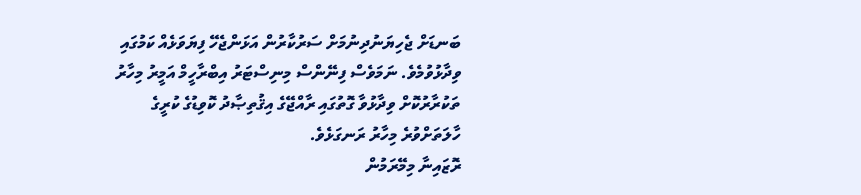ބަނޑަށް ޖެހިޔަނުދިނުމަށް ސަރުކާރުން އަޅަންޖެހޭ ފިޔަވަޅެއް ކަމުގައި ވިދާޅުވުމެވެ. ނަމަވެސް ފިނޭންސް މިނިސްޓަރު އިބްރާހީމް އަމީރު މިހާރު ތަކުރާރުކޮށް ވިދާޅުވާ ގޮތުގައި ރާއްޖޭގެ އިޤުތިޞާދު ކޮވިޑުގެ ކުރީގެ ހާލަތަށްވުރެ މިހާރު ރަނގަޅެވެ.
ރޮޒައިނާ މިމޭރަމުން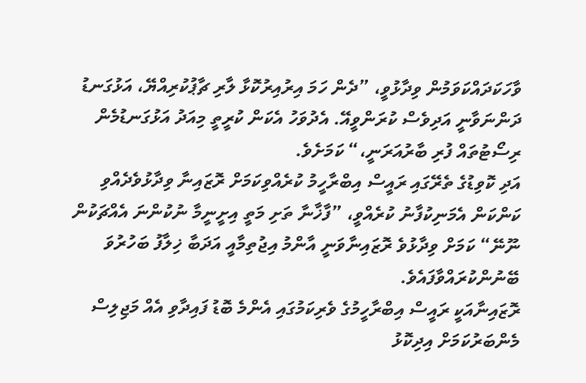ވާހަކަދައްކަވަމުން ވިދާޅުވީ، ”ދެން ހަމަ އިރުއިރުކޮޅާ ލާރި ޗާޕުކުރިއްޔޭ، އަޅުގަނޑު ދަންނަވާނީ އަދިވެސް ކުރަންވީއޭ. އެދުވަހު އެކަން ކުރީތީ މިއަދު އަޅުގަނޑުމެން ރިސޯޓުތައް ފުރި ބާރުއަރަނީ،“ ކަމަށެވެ.
އަދި ކޮވިޑުގެ ތެރޭގައި ރައީސް އިބްރާހީމު ކުރެއްވިކަމަށް ރޮޒައިނާ ވިދާޅުވެދެއްވި ކަންކަން އެމަނިކުފާނު ކުރެއްވީ، ”ފާޚާނާ ތަށި މަތީ އިށީނީމާ ނުކުންނަ އެއްޗަކުން ނޫނޭ“ ކަމަށް ވިދާޅުވެ ރޮޒައިނާވަނީ އާންމު އިޖުތިމާއީ އަދަބާ ޚިލާފު ބަހުރުވަ ބޭނުންކުރައްވާފައެވެ.
ރޮޒައިނާއަކީ ރައީސް އިބްރާހީމުގެ ވެރިކަމުގައި އެންމެ ބޮޑު ފައިދާވި އެއް މަޖިލިސް މެންބަރުކަމަށް އިދިކޮޅު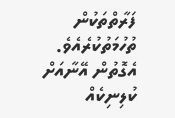ފަރާތްތަކުން ތުހުމަތުކުރެއެވެ. އެގޮތުން އޭނާއަށް ކުލިނިކެއް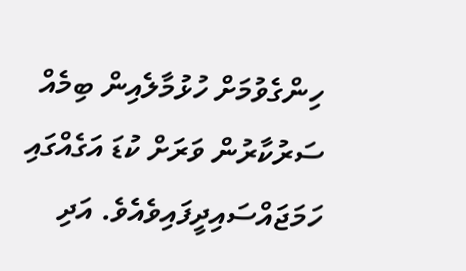ހިންގެވުމަށް ހުޅުމާލެއިން ބިމެއް ސަރުކާރުން ވަރަށް ކުޑަ އަގެއްގައި ހަމަޖައްސައިދީފައިވެއެވެ. އަދި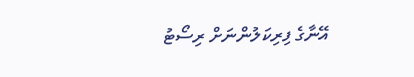އޭނާގެ ފިރިކަލުންނަށް ރިސޯޓު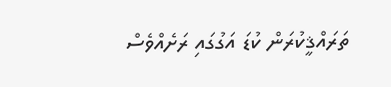ތަރައްޤީކުރަން ކުޑަ އަގުގައި ރަށެއްވެސް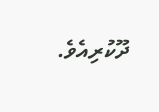ދޫކުރިއެވެ.